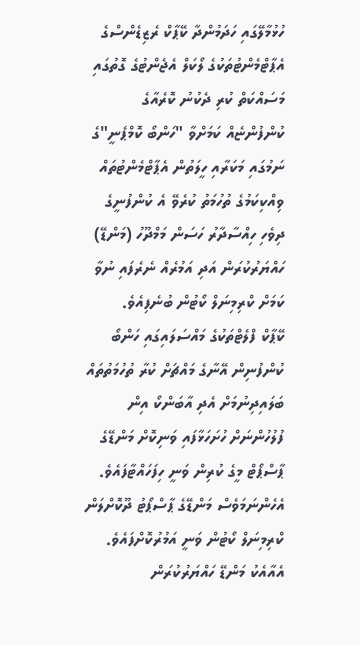ހުޅުމާލޭގައި ހަދަމުންދާ ކޭޕާކް ރެޒިޑެންސްގެ އެޕާޓްމެންޓުތަކުގެ ލޯކަލް އެޖެންޓުގެ ގޮތުގައި މަސައްކަތް ކުރި ދެކުނު ކޮރެއާގެ ކުންފުންޏެއް ކަމަށްވާ "ހަންބޯ ކޮމްޕެނީ"ގެ ނަމުގައި މަކަރާއި ހީލަތުން އެޕާޓްމެންޓުތައް ވިއްކިކަމުގެ ތުހުމަތު ކުރެވޭ އެ ކުންފުނީގެ ދިވެހި ހިއްސާދާރު ހަސަން މަމްދޫހު (މަންޑޭ) ހައްޔަރުކުރަން އަދި އަމުރެއް ނެރެފައި ނުވާ ކަމަށް ކްރިމިނަލް ކޯޓުން ބުނެފިއެވެ.
ކޭޕާކް ފްލެޓްތަކުގެ މައްސަލައިގައި ހަންބޯ ކުންފުނިން އޭނާގެ މައްޗަށް ކުރާ ތުހުމަތުތައް ބަލައިދިނުމަށް އެދި އާބަންކޯ އިން ފުލުހުންނަށް ހުށަހަޅާފައި ވަނިކޮށް މަންޑޭގެ ޕާސްޕޯޓް މީގެ ކުރިން ވަނީ ހިފަހައްޓާފައެވެ. އެހެންނަމަވެސް މަންޑޭގެ ޕާސްޕޯޓު ދޫކޮށްލަން ކްރިމިނަލް ކޯޓުން ވަނީ އަމުރުކޮށްފައެވެ. އެއާއެކު މަންޑޭ ހައްޔަރުކުރަން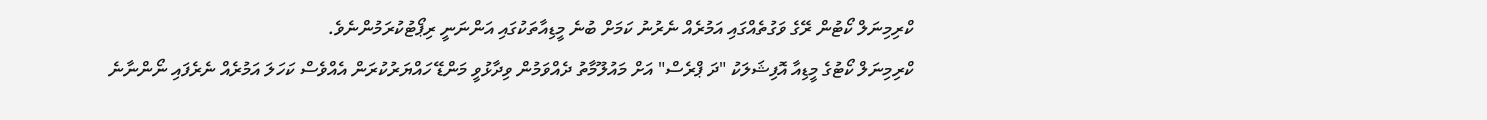ކްރިމިނަލް ކޯޓުން ރޭގެ ވަގުތެއްގައި އަމުރެއް ނެރުނު ކަމަށް ބުނެ މީޑިއާތަކުގައި އަންނަނީ ރިޕޯޓުކުރަމުންނެވެ.
ކްރިމިނަލް ކޯޓުގެ މީޑިއާ އޮފިޝަލަކު "ދަ ޕްރެސް" އަށް މައުލޫމާތު ދެއްވަމުން ވިދާޅުވީ މަންޑޭ ހައްޔަރުކުރަން އެއްވެސް ކަހަލަ އަމުރެއް ނެރެފައި ނޯންނާނެ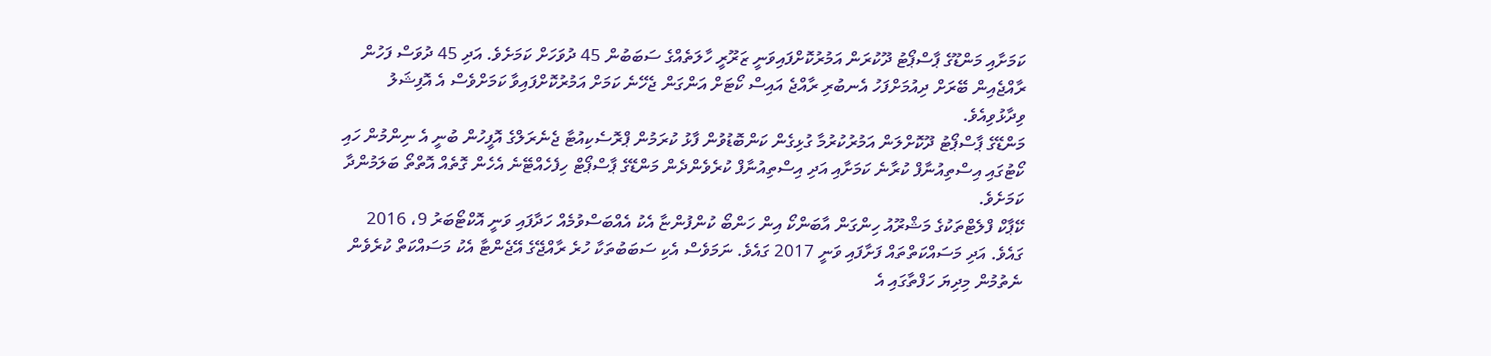ކަމަށާއި މަންޑޫގެ ޕާސްޕޯޓު ދޫކުރަން އަމުރުކޮށްފައިވަނީ ޒަރޫރީ ހާލަތެއްގެ ސަބަބުން 45 ދުވަހަށް ކަމަށެވެ. އަދި 45 ދުވަސް ފަހުން ރާއްޖެއިން ބޭރަށް ދިއުމަށްފަހު އެނބުރި ރާއްޖެ އައިސް ކޯޓަށް އަންގަން ޖެހޭނެ ކަމަށް އަމުރުކޮށްފައިވާ ކަމަށްވެސް އެ އޮފިޝަލު ވިދާޅުވިއެވެ.
މަންޑޭގެ ޕާސްޕޯޓު ދޫކޮށްލަން އަމުރުކުރުމާ ގުޅިގެން ކަންބޮޑުވުން ފާޅު ކުރަމުން ޕްރޮސެކިއުޓާ ޖެނެރަލްގެ އޮފީހުން ބުނީ އެ ނިންމުން ހައި ކޯޓުގައި އިސްތިއުނާފް ކުރާނެ ކަމަށާއި އަދި އިސްތިއުނާފް ކުރެވެންދެން މަންޑޭގެ ޕާސްޕޯޓް ހިފެހެއްޓޭނެ އެހެން ގޮތެއް އޮތްތޯ ބަލަމުންދާ ކަމަށެވެ.
ކޭޕާކް ފްލެޓްތަކުގެ މަޝްރޫއު ހިންގަން އާބަންކޯ އިން ހަންބޯ ކުންފުންޏާ އެކު އެއްބަސްވުމެއް ހަދާފައި ވަނީ އޮކްޓޯބަރު 9، 2016 ގައެވެ. އަދި މަސައްކަތްތައް ފަށާފައި ވަނީ 2017 ގައެވެ. ނަމަވެސް އެކި ސަބަބުތަކާ ހުރެ ރާއްޖޭގެ އޭޖެންޓާ އެކު މަސައްކަތް ކުރެވެން ނެތުމުން މިދިޔަ ހަފްތާގައި އެ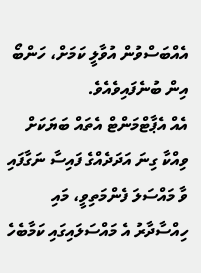އެއްބަސްވުން އުވާލީ ކަމަށް، ހަންބޯ އިން ބުނެފައިވެއެވެ.
އެއް އެޕާޓްމަންޓް އެތައް ބަޔަކަށް ވިއްކާ ގިނަ އަދަދެއްގެ ފައިސާ ނަގާފައި ވާ މައްސަލަ ފެންމަތިވީ، މައި ހިއްސާދާރު އެ މައްސަލައިގައި ކަމާބެހެ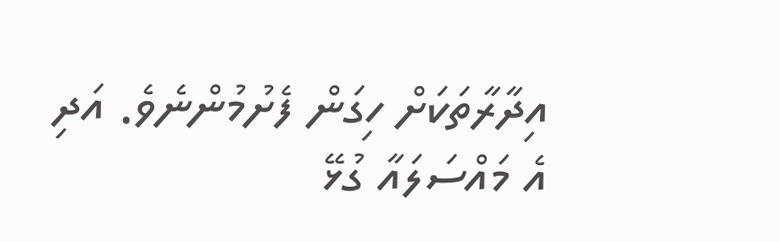އިދާރާތަކަށް ހިގަން ފެށުމުންނެވެ. އަދި އެ މައްސަލައާ ގުޅޭ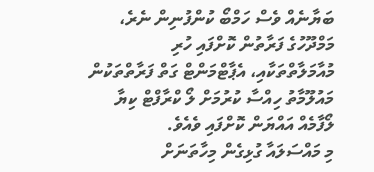ބަޔާނެއް ވެސް ހަމްބޯ ކުންފުނިން ނެރެ، މަމްދޫހުގެ ފަރާތުން ކޮށްފައި ހުރި މުއާމަލާތްތަކާއި، އެޕާޓްމަންޓް ގަތް ފަރާތްތަކުން މައުލޫމާތު ހިއްސާ ކުރުމަށް ލޯ ކްރާފްޓް ކިޔާ ލޯފާމެއް އައްޔަން ކޮށްފައި ވެއެވެ.
މި މައްސަލައާ ގުޅިގެން މިހާތަނަށް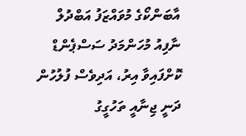އާބަންކޯގެ މުވައްޒަފު އަބްދުލް ނާފިއު މުހަންމަދު ސަސްޕެންޑް ކޮށްފައިވާ އިރު، އަދިވެސް ފުލުހުން ދަނީ ޖިނާއީ ތަހުގީގު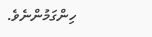ހިންގަމުންނެވެ.